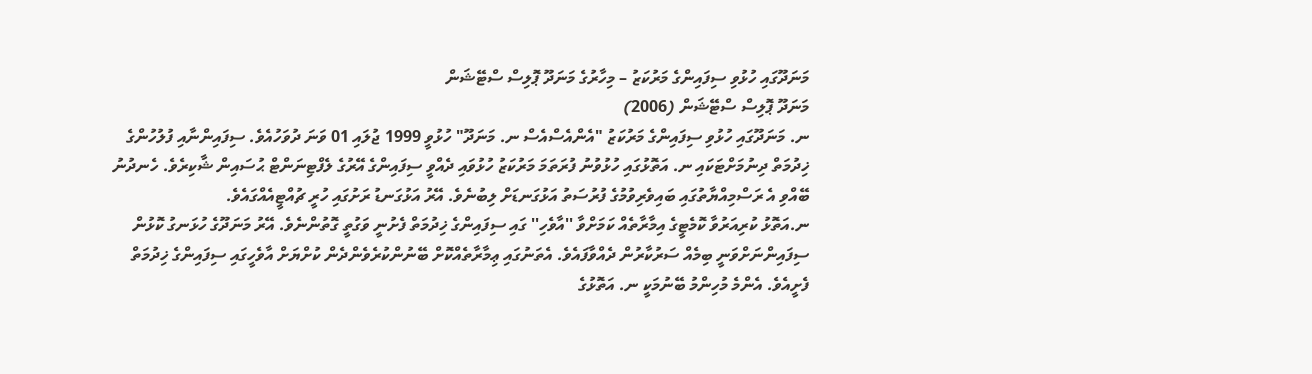މަނަދޫގައި ހުޅުވި ސިފައިންގެ މަރުކަޒު – މިހާރުގެ މަނަދޫ ޕޮލިސް ސްޓޭޝަން
މަނަދޫ ޕޮލިސް ސްޓޭޝަން (2006)
ނ. މަނަދޫގައި ހުޅުވި ސިފައިންގެ މަރުކަޒު "އެންއެސްއެސް ނ. މަނަދޫ" ހުޅުވީ 1999 ޖުލައި 01 ވަނަ ދުވަހުއެވެ. ސިފައިންނާއި ފުލުހުންގެ ޚިދުމަތް ދިނުމަށްޓަކައި ނ. އަތޮޅުގައި ހުޅުވުނު ފުރަތަމަ މަރުކަޒު ހުޅުވައި ދެއްވީ ސިފައިންގެ އޭރުގެ ލެފްޓިނަންޓް ޙުސައިން ޝާކިރެވެ. ހެނދުނު ބޭއްވި އެ ރަސްމިއްޔާތުގައި ބައިވެރިވުމުގެ ފުރުސަތު އަޅުގަނޑަށް ލިބުނެވެ. އޭރު އަޅުގަނޑު ރަށުގައި ހުރީ ޗުއްޓީއެއްގައެވެ.
ނ.އަތޮޅު ކުރިއަރުވާ ކޮމެޓީގެ އިމާރާތެއް ކަމަށްވާ ''އާވެހި'' ގައި ސިފައިންގެ ޚިދުމަތް ފެށުނީ ވަގުތީ ގޮތުންނެވެ. އޭރު މަނަދޫގެ ހުޅަނގު ކޮޅުން ސިފައިންނަށްވަނީ ބިމެއް ސަރުކާރުން ދެއްވާފައެވެ. އެތަނުގައި ޢިމާރާތެއްކޮށް ބޭނުންކުރެވެންދެން ކުށްޔަށް އާވެހީގައި ސިފައިންގެ ޚިދުމަތް ފެށީއެވެ. އެންމެ މުހިންމު ބޭނުމަކީ ނ. އަތޮޅުގެ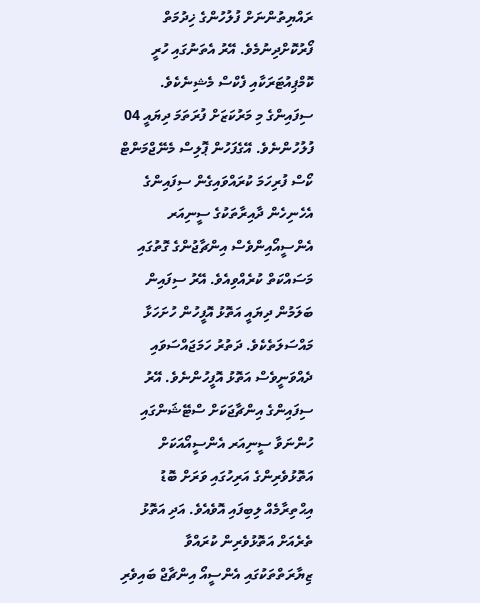ރައްޔިތުންނަށް ފުލުހުންގެ ޚިދުމަތް ފޯރުކޮށްދިނުމެވެ. އޭރު އެތަނުގައި ހުރީ ކޮމްޕިއުޓަރަކާއި ފެކްސް މެޝިނެކެވެ.
ސިފައިންގެ މި މަރުކަޒަށް ފުރަތަމަ ދިޔައީ 04 ފުލުހުންނެވެ. އޭގެފަހުން ޕޮލިސް މެނޭޖްމަންޓް ކޯސް ފުރިހަމަ ކުރައްވައިގެން ސިފައިންގެ އެހެނިހެން ދާއިރާތަކުގެ ސީނިއަރ އެންސީއޯއިންވެސް އިންޗާޖުންގެ ގޮތުގައި މަސައްކަތް ކުރެއްވިއެވެ. އޭރު ސިފައިން ބަލަމުން ދިޔައީ އަތޮޅު އޮފީހުން ހުށަހަޅާ މައްސަލަތެކެވެ. ދަތުރު ހަމަޖައްސަވައި ދެއްވަނީވެސް އަތޮޅު އޮފީހުންނެވެ. އޭރު ސިފައިންގެ އިންޗާޖަކަށް ސްޓޭޝަންގައި ހުންނަވާ ސީނިއަރ އެންސީއޯއަކަށް އަތޮޅުވެރިންގެ އަރިހުގައި ވަރަށް ބޮޑު އިޙްތިރާމެއް ލިބިފައި އޮވެއެވެ. އަދި އަތޮޅު ތެރެއަށް އަތޮޅުވެރިން ކުރައްވާ ޒިޔާރަތްތަކުގައި އެންސީއޯ އިންޗާޖް ބައިވެރި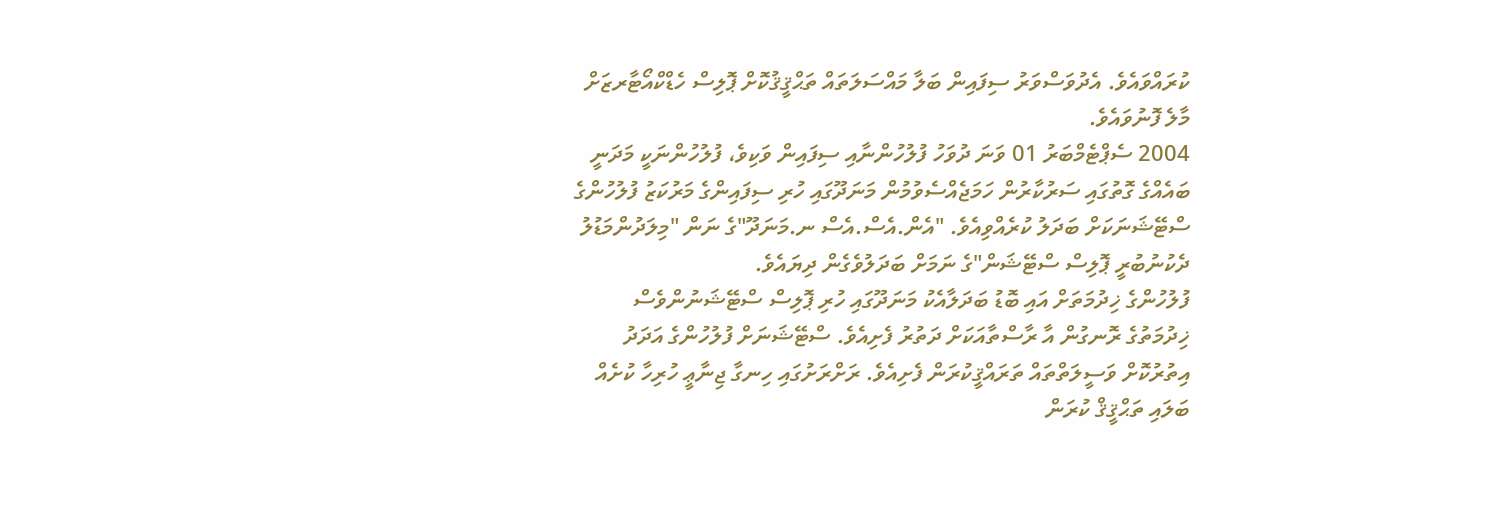ކުރައްވައެވެ. އެދުވަސްވަރު ސިފައިން ބަލާ މައްސަލަތައް ތަޙްޤީޤުކޮށް ޕޮލިސް ހެޑްކްއޯޓާރޒަށް މާލެ ފޮނުވައެވެ.
2004 ސެޕްޓެމްބަރު 01 ވަނަ ދުވަހު ފުލުހުންނާއި ސިފައިން ވަކިވެ، ފުލުހުންނަކީ މަދަނީ ބައެއްގެ ގޮތުގައި ސަރުކާރުން ހަމަޖެއްސެވުމުން މަނަދޫގައި ހުރި ސިފައިންގެ މަރުކަޒު ފުލުހުންގެ ސްޓޭޝަނަކަށް ބަދަލު ކުރެއްވިއެވެ. "އެން.އެސް.އެސް ނ.މަނަދޫ"ގެ ނަން "މިލަދުންމަޑުލު ދެކުނުބުރީ ޕޮލިސް ސްޓޭޝަން"ގެ ނަމަށް ބަދަލުވެގެން ދިޔައެވެ.
ފުލުހުންގެ ޚިދުމަތަށް އައި ބޮޑު ބަދަލާއެކު މަނަދޫގައި ހުރި ޕޮލިސް ސްޓޭޝަނުންވެސް ޚިދުމަތުގެ ރޮނގުން އާ ރާސްތާއަކަށް ދަތުރު ފެށިއެވެ. ސްޓޭޝަނަށް ފުލުހުންގެ އަދަދު އިތުރުކޮށް ވަސީލަތްތައް ތަރައްޤީކުރަން ފެށިއެވެ. ރަށްރަށުގައި ހިނގާ ޖިނާޢީ ހުރިހާ ކުށެއް ބަލައި ތަޙްޤީޤް ކުރަން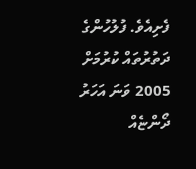ފެށިއެވެ. ފުލުހުންގެ ދަތުރުތައް ކުރުމަށް 2005 ވަނަ އަހަރު ދޯންޏެއް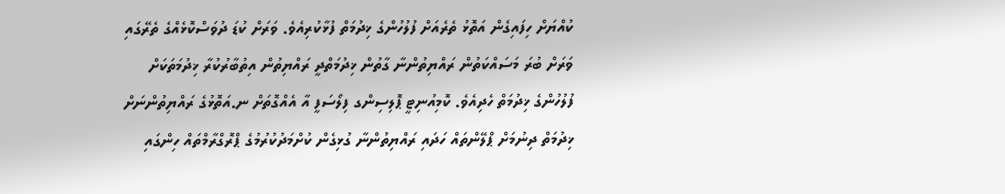ކުއްޔަށް ހިފައިގެން އަތޮޅު ތެރެއަށް ފުލުހުންގެ ޚިދުމަތް ފުޅާކުރިއެވެ. ވަރަށް ކުޑަ ދުވަސްކޮޅެއްގެ ތެރޭގައި ވަރަށް ބުރަ މަސައްކަތުން ރައްޔިތުންނާ ގާތުން ޚިދުމަތްދީ ރައްޔިތުން އިތުބާރުކުރާ ޚިދުމަތަކަށް ފުލުހުންގެ ޚިދުމަތް ހެދިއެވެ. ކޮމިއުނިޓީ ޕޮލިސިންގ ފިލޯސަފީ އާ އެއްގޮތަށް ނ.އަތޮޅުގެ ރައްޔިތުންނަށް ޚިދުމަތް ދިނުމަށް ޕްލޭންތައް ހަދައި ރައްޔިތުންނާ ގުޅިގެން ކުށްމަދުކުރުމުގެ ޕްރޮގްރާމްތައް ހިންގައި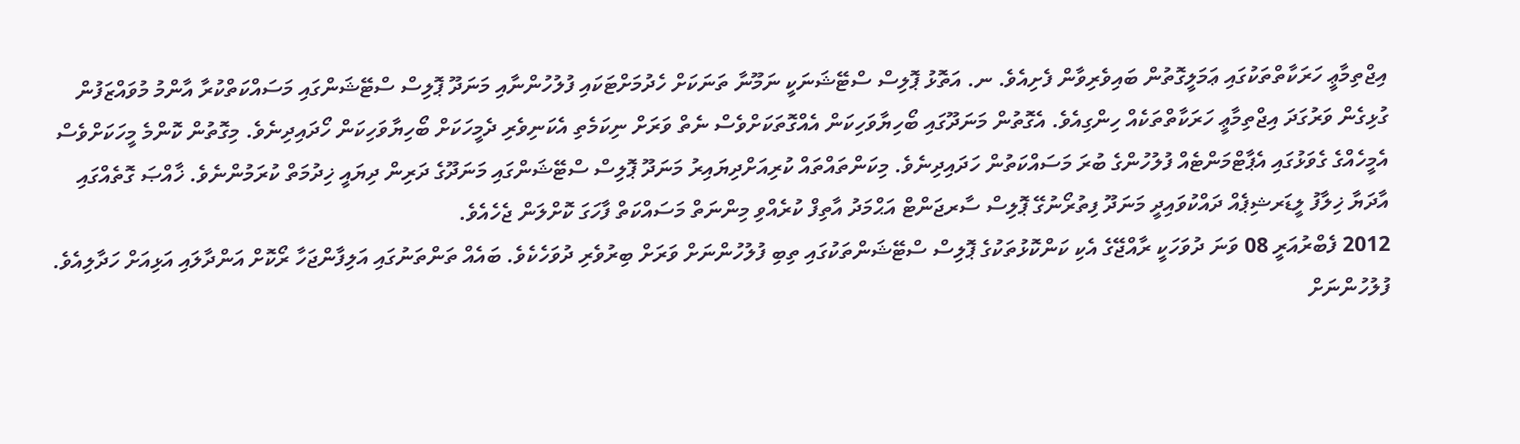އިޖްތިމާޢީ ހަރަކާތްތަކުގައި ޢަމަލީގޮތުން ބައިވެރިވާން ފެށިއެވެ. ނ. އަތޮޅު ޕޮލިސް ސްޓޭޝަނަކީ ނަމޫނާ ތަނަކަށް ހެދުމަށްޓަކައި ފުލުހުންނާއި މަނަދޫ ޕޮލިސް ސްޓޭޝަންގައި މަސައްކަތްކުރާ އާންމު މުވައްޒަފުން ގުޅިގެން ވަރުގަދަ އިޖްތިމާޢީ ހަރަކާތްތަކެއް ހިންގިއެވެ. އެގޮތުން މަނަދޫގައި ބޯހިޔާވަހިކަން އެއްގޮތަކަށްވެސް ނެތް ވަރަށް ނިކަމެތި އެކަނިވެރި ދެމީހަކަށް ބޯހިޔާވަހިކަން ހޯދައިދިނެވެ. މިގޮތުން ކޮންމެ މީހަކަށްވެސް އެމީހެއްގެ ގެވަޅުގައި އެޕާޓްމަންޓެއް ފުލުހުންގެ ބުރަ މަސައްކަތުން ހަދައިދިނެވެ. މިކަންތައްތައް ކުރިއަށްދިޔައިރު މަނަދޫ ޕޮލިސް ސްޓޭޝަންގައި މަނަދޫގެ ދަރިން ދިޔައީ ޚިދުމަތް ކުރަމުންނެވެ. ޚާއްޞަ ގޮތެއްގައި އާދަޔާ ޚިލާފު ލީޑަރޝިޕެއް ދައްކުވައިދީ މަނަދޫ ފިތުރޯނުގޭ ޕޮލިސް ސާރޖަންޓް އަޙްމަދު އާތިފް ކުރެއްވި މިންނަތް މަސައްކަތް ފާހަގަ ކޮށްލަން ޖެހެއެވެ.
2012 ފެބްރުއަރީ 08 ވަނަ ދުވަހަކީ ރާއްޖޭގެ އެކި ކަންކޮޅުތަކުގެ ޕޮލިސް ސްޓޭޝަންތަކުގައި ތިބި ފުލުހުންނަށް ވަރަށް ބިރުވެރި ދުވަހެކެވެ. ބައެއް ތަންތަނުގައި އަލިފާންޖަހާ ރޯކޮށް އަންދާލައި އަޅިއަށް ހަދާލިއެވެ. ފުލުހުންނަށް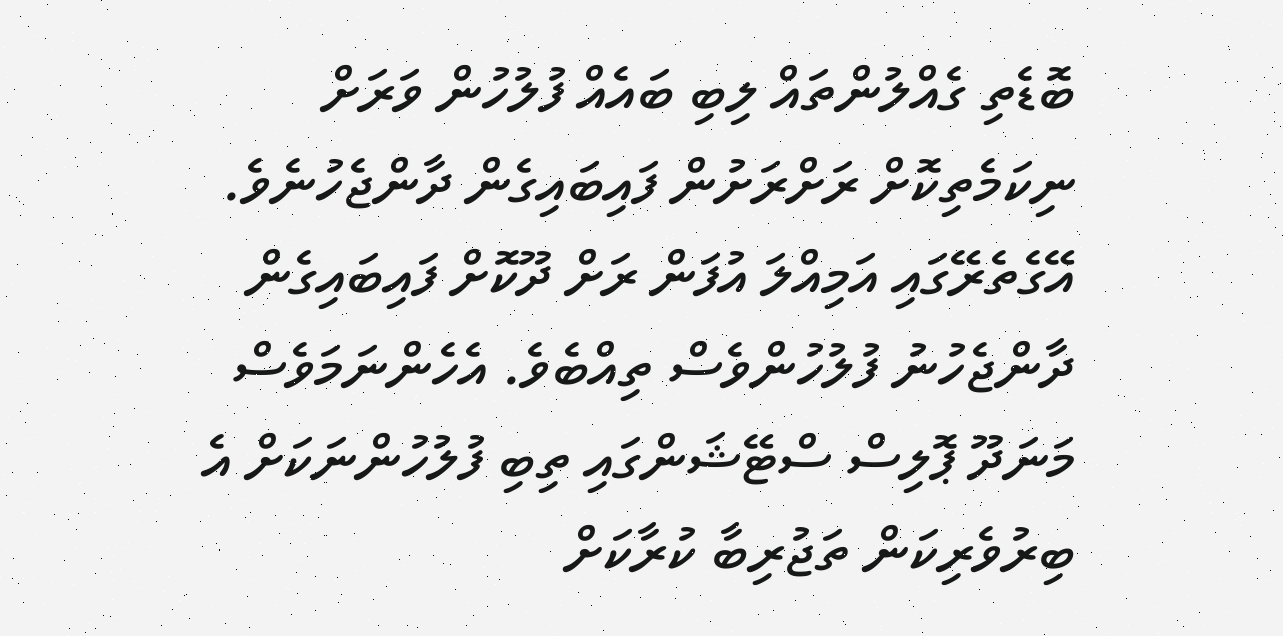ބޮޑެތި ގެއްލުންތައް ލިބި ބައެއް ފުލުހުން ވަރަށް ނިކަމެތިކޮށް ރަށްރަށުން ފައިބައިގެން ދާންޖެހުނެވެ. އޭގެތެރޭގައި އަމިއްލަ އުފަން ރަށް ދޫކޮށް ފައިބައިގެން ދާންޖެހުނު ފުލުހުންވެސް ތިއްބެވެ. އެހެންނަމަވެސް މަނަދޫ ޕޮލިސް ސްޓޭޝަންގައި ތިބި ފުލުހުންނަކަށް އެ ބިރުވެރިކަން ތަޖުރިބާ ކުރާކަށް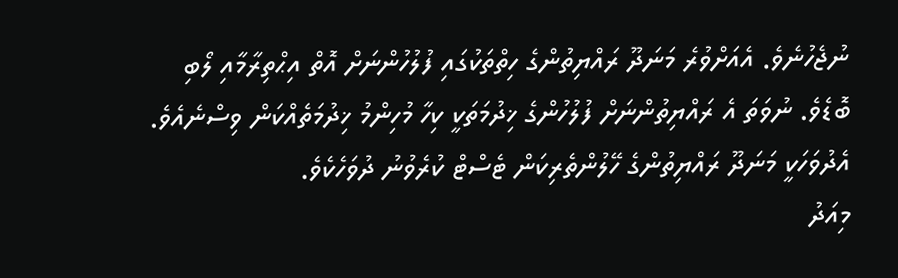ނުޖެހުނެވެ. އެއަށްވުރެ މަނަދޫ ރައްޔިތުންގެ ހިތްތަކުގައި ފުލުހުންނަށް އޮތް އިޙްތިރާމާއި ލޯބި ބޮޑެވެ. ނުވަތަ އެ ރައްޔިތުންނަށް ފުލުހުންގެ ޚިދުމަތަކީ ކިހާ މުހިންމު ޚިދުމަތެއްކަން ވިސްނެއެވެ. އެދުވަހަކީ މަނަދޫ ރައްޔިތުންގެ ހޭލުންތެރިކަން ޓެސްޓް ކުރެވުނު ދުވަހެކެވެ.
މިއަދު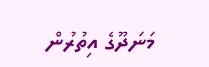މަނަދޫގެ އިތުރުން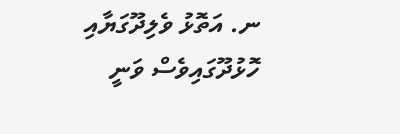ނ. އަތޮޅު ވެލިދޫގަޔާއި ހޮޅުދޫގައިވެސް ވަނީ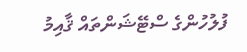ފުލުހުންގެ ސްޓޭޝަންތައް ޤާއިމު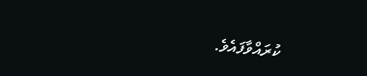ކުރައްވާފައެވެ.